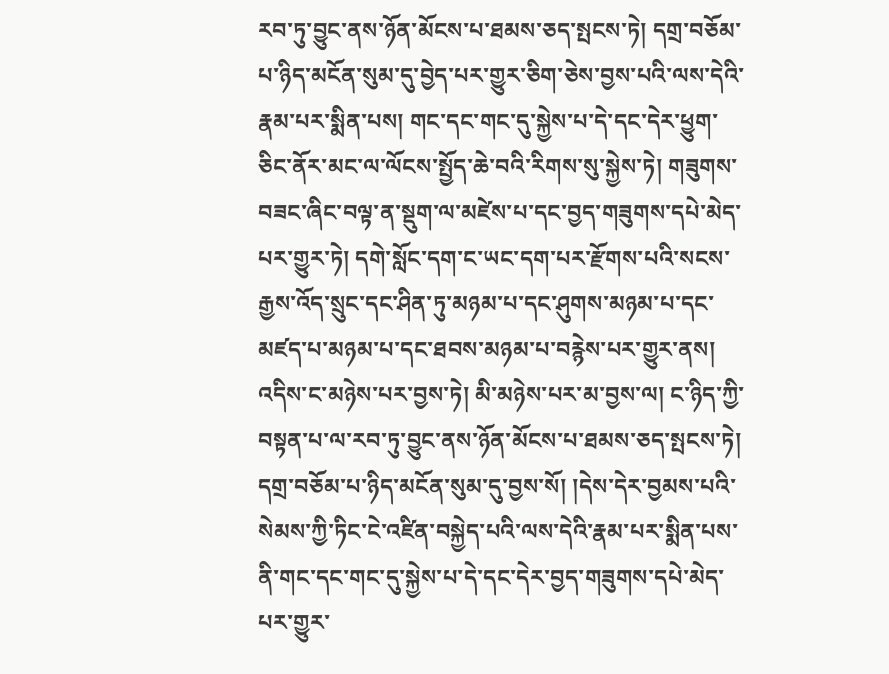རབ་ཏུ་བྱུང་ནས་ཉོན་མོངས་པ་ཐམས་ཅད་སྤངས་ཏེ། དགྲ་བཅོམ་པ་ཉིད་མངོན་སུམ་དུ་བྱེད་པར་གྱུར་ཅིག་ཅེས་བྱས་པའི་ལས་དེའི་རྣམ་པར་སྨིན་པས། གང་དང་གང་དུ་སྐྱེས་པ་དེ་དང་དེར་ཕྱུག་ཅིང་ནོར་མང་ལ་ལོངས་སྤྱོད་ཆེ་བའི་རིགས་སུ་སྐྱེས་ཏེ། གཟུགས་བཟང་ཞིང་བལྟ་ན་སྡུག་ལ་མཛེས་པ་དང་བྱད་གཟུགས་དཔེ་མེད་པར་གྱུར་ཏེ། དགེ་སློང་དག་ང་ཡང་དག་པར་རྫོགས་པའི་སངས་རྒྱས་འོད་སྲུང་དང་ཤིན་ཏུ་མཉམ་པ་དང་ཤུགས་མཉམ་པ་དང་མཛད་པ་མཉམ་པ་དང་ཐབས་མཉམ་པ་བརྙེས་པར་གྱུར་ནས། འདིས་ང་མཉེས་པར་བྱས་ཏེ། མི་མཉེས་པར་མ་བྱས་ལ། ང་ཉིད་ཀྱི་བསྟན་པ་ལ་རབ་ཏུ་བྱུང་ནས་ཉོན་མོངས་པ་ཐམས་ཅད་སྤངས་ཏེ། དགྲ་བཅོམ་པ་ཉིད་མངོན་སུམ་དུ་བྱས་སོ། །དེས་དེར་བྱམས་པའི་སེམས་ཀྱི་ཏིང་ངེ་འཛིན་བསྐྱེད་པའི་ལས་དེའི་རྣམ་པར་སྨིན་པས་ནི་གང་དང་གང་དུ་སྐྱེས་པ་དེ་དང་དེར་བྱད་གཟུགས་དཔེ་མེད་པར་གྱུར་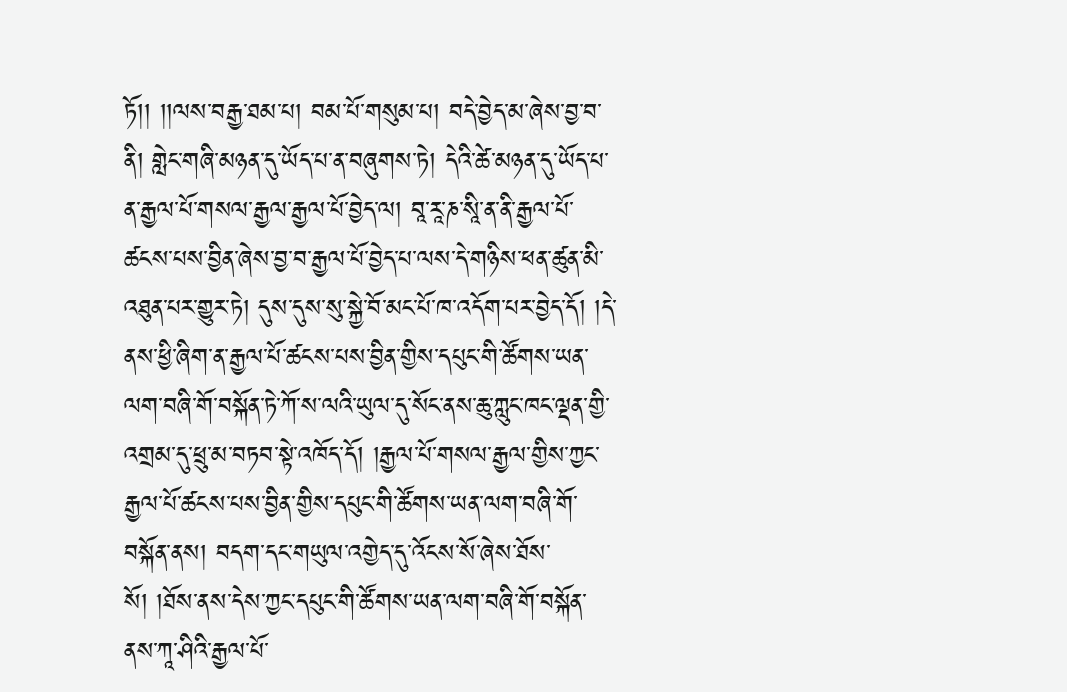ཏོ།། །།ལས་བརྒྱ་ཐམ་པ། བམ་པོ་གསུམ་པ། བདེ་བྱེད་མ་ཞེས་བྱ་བ་ནི། གླེང་གཞི་མཉན་དུ་ཡོད་པ་ན་བཞུགས་ཏེ། དེའི་ཚེ་མཉན་དུ་ཡོད་པ་ན་རྒྱལ་པོ་གསལ་རྒྱལ་རྒྱལ་པོ་བྱེད་ལ། བཱ་རཱ་ཎ་སཱི་ན་ནི་རྒྱལ་པོ་ཚངས་པས་བྱིན་ཞེས་བྱ་བ་རྒྱལ་པོ་བྱེད་པ་ལས་དེ་གཉིས་ཕན་ཚུན་མི་འཐུན་པར་གྱུར་ཏེ། དུས་དུས་སུ་སྐྱེ་བོ་མང་པོ་ཁ་འདོག་པར་བྱེད་དོ། །དེ་ནས་ཕྱི་ཞིག་ན་རྒྱལ་པོ་ཚངས་པས་བྱིན་གྱིས་དཔུང་གི་ཚོགས་ཡན་ལག་བཞི་གོ་བསྐོན་ཏེ་ཀོ་ས་ལའི་ཡུལ་དུ་སོང་ནས་ཆུ་ཀླུང་ཁང་ལྡན་གྱི་འགྲམ་དུ་ཕྲུ་མ་བཏབ་སྟེ་འཁོད་དོ། །རྒྱལ་པོ་གསལ་རྒྱལ་གྱིས་ཀྱང་རྒྱལ་པོ་ཚངས་པས་བྱིན་གྱིས་དཔུང་གི་ཚོགས་ཡན་ལག་བཞི་གོ་བསྐོན་ནས། བདག་དང་གཡུལ་འགྱེད་དུ་འོངས་སོ་ཞེས་ཐོས་སོ། །ཐོས་ནས་དེས་ཀྱང་དཔུང་གི་ཚོགས་ཡན་ལག་བཞི་གོ་བསྐོན་ནས་ཀཱ་ཤིའི་རྒྱལ་པོ་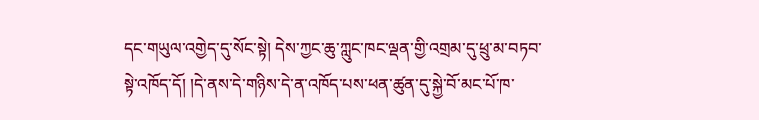དང་གཡུལ་འགྱེད་དུ་སོང་སྟེ། དེས་ཀྱང་ཆུ་ཀླུང་ཁང་ལྡན་གྱི་འགྲམ་དུ་ཕྲུ་མ་བཏབ་སྟེ་འཁོད་དོ། །དེ་ནས་དེ་གཉིས་དེ་ན་འཁོད་པས་ཕན་ཚུན་དུ་སྐྱེ་བོ་མང་པོ་ཁ་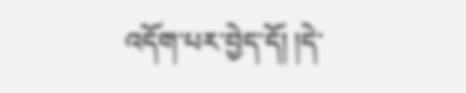འདོག་པར་བྱེད་དོ། །དེ་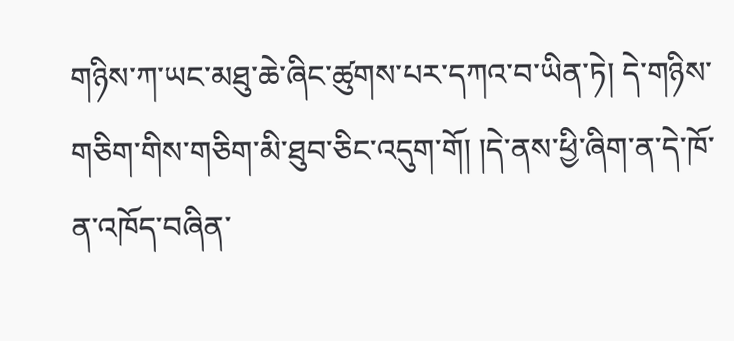གཉིས་ཀ་ཡང་མཐུ་ཆེ་ཞིང་ཚུགས་པར་དཀའ་བ་ཡིན་ཏེ། དེ་གཉིས་གཅིག་གིས་གཅིག་མི་ཐུབ་ཅིང་འདུག་གོ། །དེ་ནས་ཕྱི་ཞིག་ན་དེ་ཁོ་ན་འཁོད་བཞིན་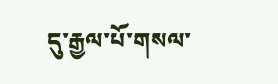དུ་རྒྱལ་པོ་གསལ་